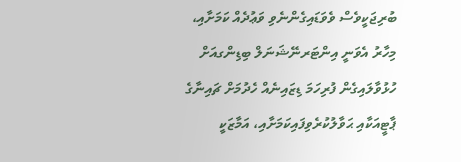ބުރިޖަކީވެސް ވެވަޑައިގެންނެވި ވަޢުދެއް ކަމަށާއި، މިހާރު އެވަނީ އިންޓަރނޭޝަނަލް ބިޑިންގއަށް ހުޅުވާލައިގެން ފުރިހަމަ ޑިޒައިނެއް ހެދުމަށް ޗައިނާގެ ޕާޓީއަކާއި ޙަވާލުކުރެވިފައިކަމަށާއި، އަމާޒަކީ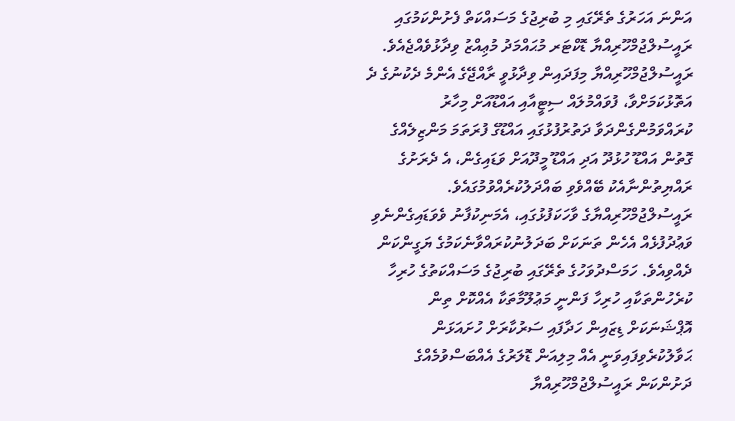އަންނަ އަހަރުގެ ތެރޭގައި މި ބުރިޖުގެ މަސައްކަތް ފެށުންކަމުގައި ރައީސުލްޖުމްހޫރިއްޔާ ޑޮކްޓަރ މުޙައްމަދު މުޢިއްޒު ވިދާޅުވެއްޖެއެވެ.
ރައީސުލްޖުމްހޫރިއްޔާ މިފަދައިން ވިދާޅުވީ ރާއްޖޭގެ އެންމެ ދެކުނުގެ ދެ އަތޮޅުކަމަށްވާ، ފުވައްމުލައް ސިޓީއާއި އައްޑޫއަށް މިހާރު ކުރައްވަމުންގެންދަވާ ދަތުރުފުޅުގައި އައްޑޫގެ ފުރަތަމަ މަންޒިލެއްގެ ގޮތުން އައްޑޫ ހުޅުދޫ އަދި އައްޑޫ މީދޫއަށް ވަޑައިގެން، އެ ދެރަށުގެ ރައްޔިތުންނާއެކު ބޭއްވެވި ބައްދަލުކުރެއްވުމުގައެވެ.
ރައީސުލްޖުމްހޫރިއްޔާގެ ވާހަކަފުޅުގައި، އެމަނިކުފާނު ވެވަޑައިގެންނެވި ވަޢުދުފުޅެއް އެހެން ތަނަކަށް ބަދަލުނުކުރައްވާނެކަމުގެ ޔަގީންކަން ދެއްވިއެވެ. ހަމަސްދުވަހުގެ ތެރޭގައި ބުރިޖުގެ މަސައްކަތުގެ ހުރިހާ ކުރެހުންތަކާއި ހުރިހާ ފަންނީ މަޢުލޫމާތަކާ އެއްކޮށް ތިން އޮޕްޝަނަކަށް ޑިޒައިން ހަދާފައި ސަރުކާރަށް ހުށައަޅަން ޙަވާލުކުރެވިފައިވަނީ އެއް މިލިއަން ޑޮލަރުގެ އެއްބަސްވުމެއްގެ ދަށުންކަން ރައީސުލްޖުމްހޫރިއްޔާ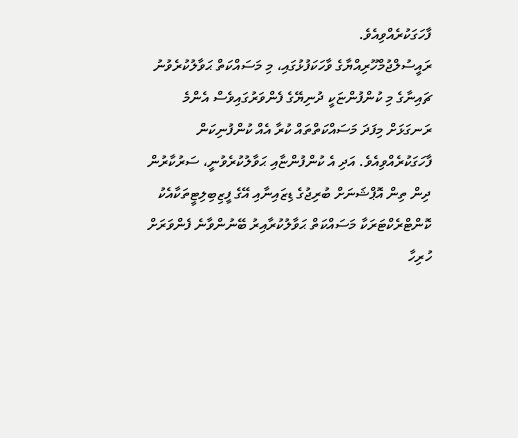ފާހަގަކުރެއްވިއެވެ.
ރައީސުލްޖުމްހޫރިއްޔާގެ ވާހަކަފުޅުގައި، މި މަސައްކަތް ޙަވާލުކުރެވުނު ޗައިނާގެ މި ކުންފުންޏަކީ ދުނިޔޭގެ ފެންވަރުގައިވެސް އެންމެ ރަނގަޅަށް މިފަދަ މަސައްކަތްތައް ކުރާ އެއް ކުންފުނިކަން ފާހަގަކުރެއްވިއެވެ. އަދި އެ ކުންފުންޏާއި ޙަވާލުކުރެވުނީ، ސަރުކާރުން ދިން ތިން އޮޕްޝަނަށް ބުރިޖުގެ ޑިޒައިނާއި އޭގެ ފީޒިބިލިޓީތަކާއެކު ކޮންޓްރެކްޓަރަކާ މަސައްކަތް ޙަވާލުކުރާއިރު ބޭނުންވާނެ ފެންވަރަށް ހުރިހާ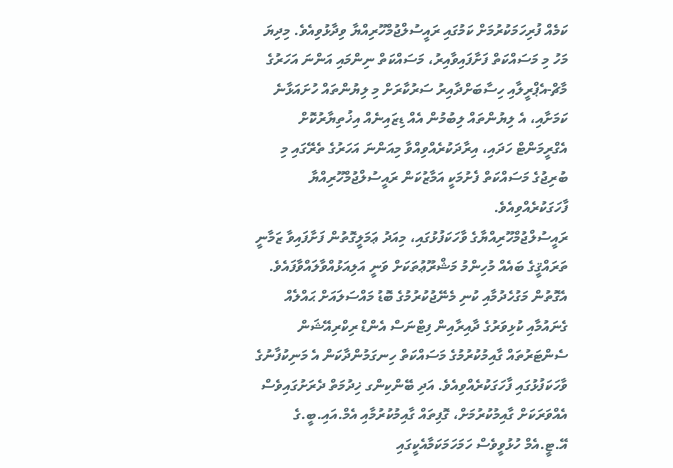ކަމެއް ފުރިހަމަކުރުމަށް ކަމުގައި ރައީސުލްޖުމްހޫރިއްޔާ ވިދާޅުވިއެވެ. މިދިޔަ މަހު މި މަސައްކަތް ފަށާފައިވާއިރު، މަސައްކަތް ނިންމައި އަންނަ އަހަރުގެ މާޗް-އެޕްރީލާއި ހިސާބަށްދާއިރު ސަރުކާރަށް މި ލިޔުންތައް ހުށައަޅާނެ ކަމަށާއި، އެ ލިޔުންތައް ލިބުމުން އެއް ޑިޒައިނެއް އިޚުތިޔާރުކޮށް އެގްރީމަންޓް ހަދައި، އިރާދަކުރެއްވިއްވާ މިއަންނަ އަހަރުގެ ތެރޭގައި މި ބުރިޖުގެ މަސައްކަތް ފެށުމަކީ އަމާޒުކަން ރައީސުލްޖުމްހޫރިއްޔާ ފާހަގަކުރެއްވިއެވެ.
ރައީސުލްޖުމްހޫރިއްޔާގެ ވާހަކަފުޅުގައި، މިއަދު ޢަމަލީގޮތުން ފަށާފައިވާ ޒަމާނީ ތަރައްޤީގެ ބައެއް މުހިންމު މަޝްރޫޢުތަކަށް ވަނީ އަލިއަޅުއްވާލައްވާފައެވެ. އެގޮތުން މަގުހެދުމާއި ކުނި މެނޭޖުކުރުމުގެ ބޮޑު މައްސަލައަށް ޙައްލެއް ގެނައުމާއި ކުޅިވަރުގެ ދާއިރާއިން ފިޓްނަސް އެންޑް ރިކްރިއޭޝަން ސެންޓަރުތައް ގާއިމުކުރުމުގެ މަސައްކަތް ހިނގަމުންދާކަން އެ މަނިކުފާނުގެ ވާހަކަފުޅުގައި ފާހަގަކުރެއްވިއެވެ. އަދި ބޭންކިންގ ޚިދުމަތް ދެރަށުގައިވެސް އެއްވަރަކަށް ގާއިމުކުރުމަށް، ގޮފިތައް ގާއިމުކުރުމާއި އެމް.އައި.ބީ.ގެ އޭ.ޓީ.އެމް ހުޅުވީވެސް ހަމަހަމަކަމާއެކީގައި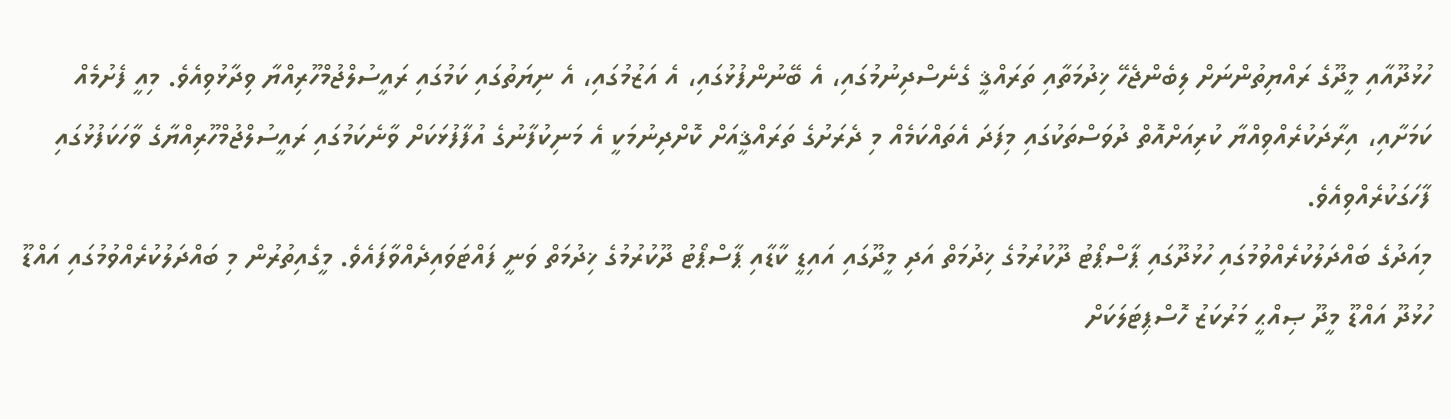ހުޅުދޫއާއި މީދޫގެ ރައްޔިތުންނަށް ލިބެންޖެހޭ ޚިދުމަތާއި ތަރައްޤީ ގެނެސްދިނުމުގައި، އެ ބޭނުންފުޅުގައި، އެ އަޒުމުގައި، އެ ނިޔަތުގައި ކަމުގައި ރައީސުލްޖުމްހޫރިއްޔާ ވިދާޅުވިއެވެ. މިއީ ފެށުމެއް ކަމަށާއި، އިރާދަކުރެއްވިއްޔާ ކުރިއަށްއޮތް ދުވަސްތަކުގައި މިފަދަ އެތައްކަމެއް މި ދެރަށުގެ ތަރައްޤީއަށް ކޮށްދިނުމަކީ އެ މަނިކުފާނުގެ އުފާފުޅަކަށް ވާނެކަމުގައި ރައީސުލްޖުމްހޫރިއްޔާގެ ވާހަކަފުޅުގައި ފާހަގަކުރެއްވިއެވެ.
މިއަދުގެ ބައްދަލުކުރެއްވުމުގައި ހުޅުދޫގައި ޕާސްޕޯޓު ދޫކުރުމުގެ ޚިދުމަތް އަދި މީދޫގައި އައިޑީ ކާޑާއި ޕާސްޕޯޓު ދޫކުރުމުގެ ޚިދުމަތް ވަނީ ފައްޓަވައިދެއްވާފައެވެ. މީގެއިތުރުން މި ބައްދަލުކުރެއްވުމުގައި އައްޑޫ ހުޅުދޫ އައްޑޫ މީދޫ ޞިއްޙީ މަރުކަޒު ހޮސްޕިޓަލަކަށް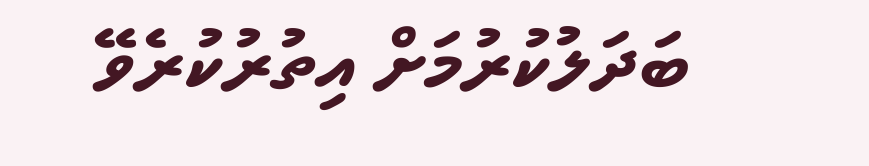ބަދަލުކުރުމަށް އިތުރުކުރެވޭ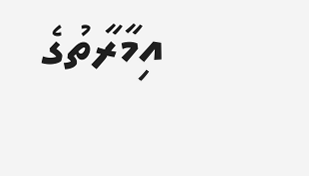އިމާރާތުގެ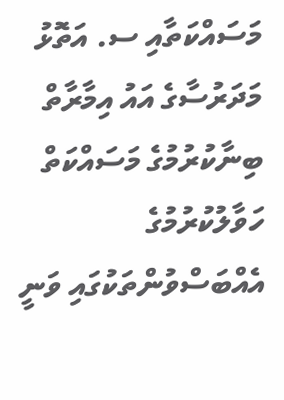މަސައްކަތާއި ސ. އަތޮޅު މަދަރުސާގެ އައު އިމާރާތް ބިނާކުރުމުގެ މަސައްކަތް ހަވާލުކުރުމުގެ އެއްބަސްވުންތަކުގައި ވަނީ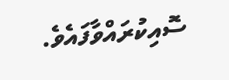ސޮއިކުރައްވާފައެވެ.